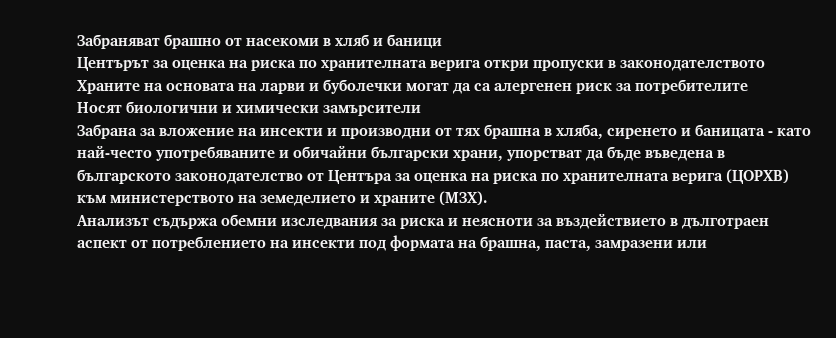Забраняват брашно от насекоми в хляб и баници
Центърът за оценка на риска по хранителната верига откри пропуски в законодателството
Храните на основата на ларви и буболечки могат да са алергенен риск за потребителите
Носят биологични и химически замърсители
Забрана за вложение на инсекти и производни от тях брашна в хляба, сиренето и баницата - като най-често употребяваните и обичайни български храни, упорстват да бъде въведена в българското законодателство от Центъра за оценка на риска по хранителната верига (ЦОРХВ) към министерството на земеделието и храните (МЗХ).
Анализът съдържа обемни изследвания за риска и неясноти за въздействието в дълготраен аспект от потреблението на инсекти под формата на брашна, паста, замразени или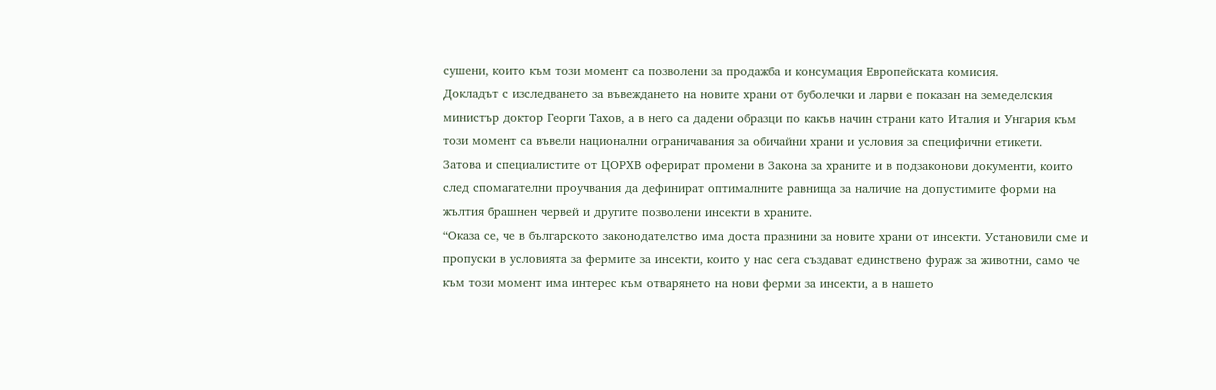сушени, които към този момент са позволени за продажба и консумация Европейската комисия.
Докладът с изследването за въвеждането на новите храни от буболечки и ларви е показан на земеделския министър доктор Георги Тахов, а в него са дадени образци по какъв начин страни като Италия и Унгария към този момент са въвели национални ограничавания за обичайни храни и условия за специфични етикети.
Затова и специалистите от ЦОРХВ оферират промени в Закона за храните и в подзаконови документи, които след спомагателни проучвания да дефинират оптималните равнища за наличие на допустимите форми на жълтия брашнен червей и другите позволени инсекти в храните.
“Оказа се, че в българското законодателство има доста празнини за новите храни от инсекти. Установили сме и пропуски в условията за фермите за инсекти, които у нас сега създават единствено фураж за животни, само че към този момент има интерес към отварянето на нови ферми за инсекти, а в нашето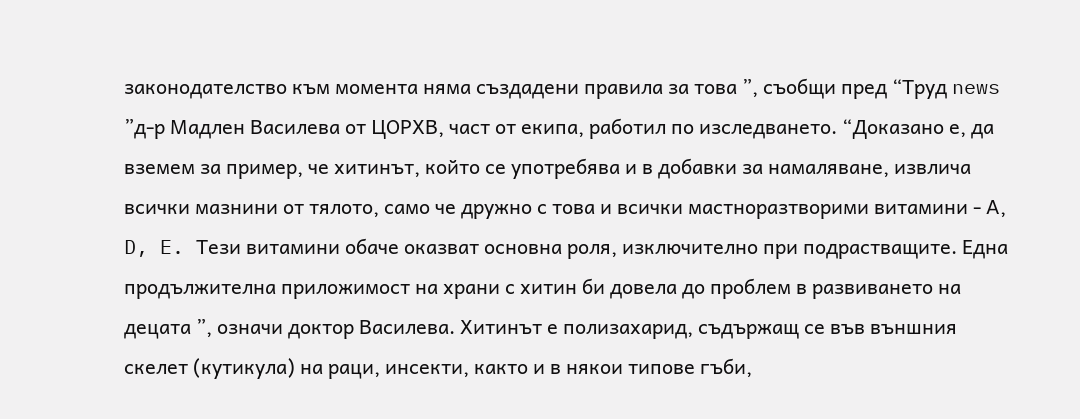законодателство към момента няма създадени правила за това ”, съобщи пред “Труд news ”д-р Мадлен Василева от ЦОРХВ, част от екипа, работил по изследването. “Доказано е, да вземем за пример, че хитинът, който се употребява и в добавки за намаляване, извлича всички мазнини от тялото, само че дружно с това и всички мастноразтворими витамини - А, D, E. Тези витамини обаче оказват основна роля, изключително при подрастващите. Една продължителна приложимост на храни с хитин би довела до проблем в развиването на децата ”, означи доктор Василева. Хитинът е полизахарид, съдържащ се във външния скелет (кутикула) на раци, инсекти, както и в някои типове гъби,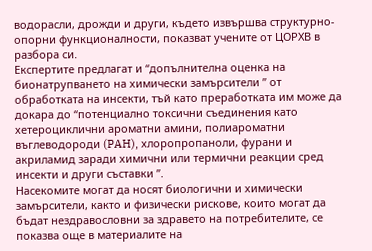водорасли, дрожди и други, където извършва структурно-опорни функционалности, показват учените от ЦОРХВ в разбора си.
Експертите предлагат и “допълнителна оценка на бионатрупването на химически замърсители ” от обработката на инсекти, тъй като преработката им може да докара до “потенциално токсични съединения като хетероциклични ароматни амини, полиароматни въглеводороди (PAH), хлоропропаноли, фурани и акриламид заради химични или термични реакции сред инсекти и други съставки ”.
Насекомите могат да носят биологични и химически замърсители, както и физически рискове, които могат да бъдат нездравословни за здравето на потребителите, се показва още в материалите на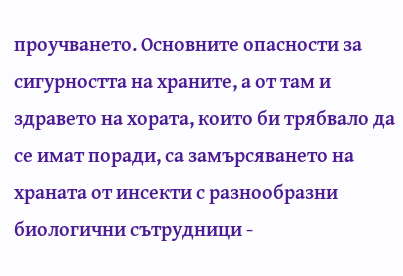проучването. Основните опасности за сигурността на храните, а от там и здравето на хората, които би трябвало да се имат поради, са замърсяването на храната от инсекти с разнообразни биологични сътрудници -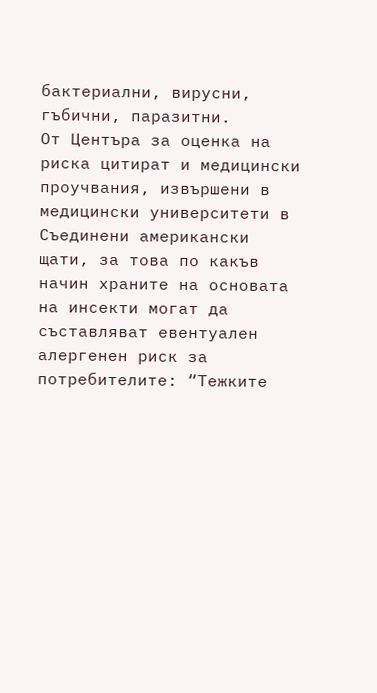бактериални, вирусни, гъбични, паразитни.
От Центъра за оценка на риска цитират и медицински проучвания, извършени в медицински университети в Съединени американски щати, за това по какъв начин храните на основата на инсекти могат да съставляват евентуален алергенен риск за потребителите: “Тежките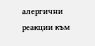алергични реакции към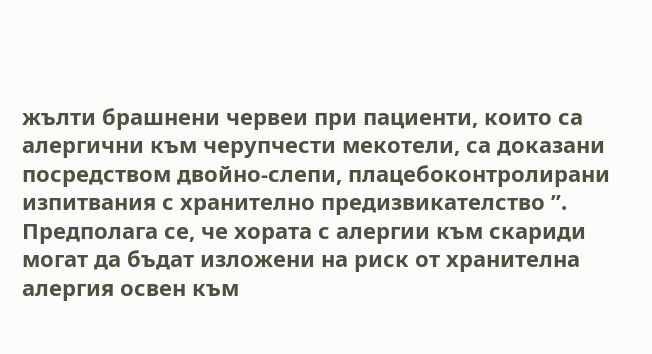жълти брашнени червеи при пациенти, които са алергични към черупчести мекотели, са доказани посредством двойно-слепи, плацебоконтролирани изпитвания с хранително предизвикателство ”. Предполага се, че хората с алергии към скариди могат да бъдат изложени на риск от хранителна алергия освен към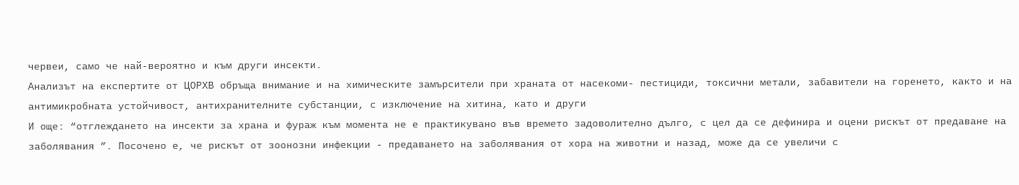червеи, само че най-вероятно и към други инсекти.
Анализът на експертите от ЦОРХВ обръща внимание и на химическите замърсители при храната от насекоми- пестициди, токсични метали, забавители на горенето, както и на антимикробната устойчивост, антихранителните субстанции, с изключение на хитина, като и други
И още: “отглеждането на инсекти за храна и фураж към момента не е практикувано във времето задоволително дълго, с цел да се дефинира и оцени рискът от предаване на заболявания ”. Посочено е, че рискът от зоонозни инфекции - предаването на заболявания от хора на животни и назад, може да се увеличи с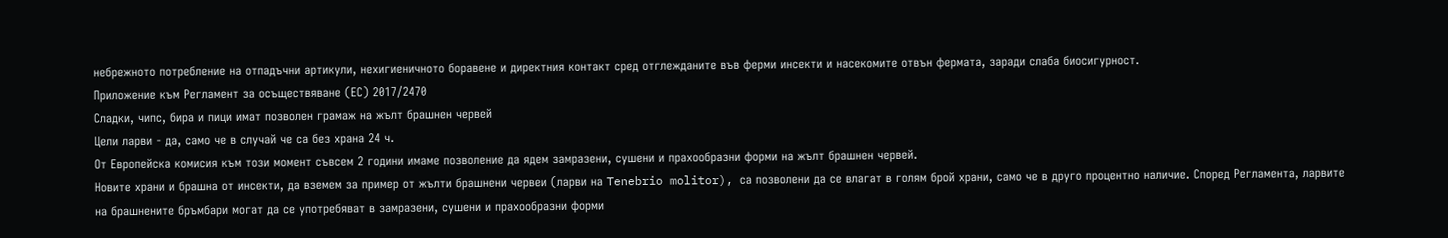небрежното потребление на отпадъчни артикули, нехигиеничното боравене и директния контакт сред отглежданите във ферми инсекти и насекомите отвън фермата, заради слаба биосигурност.
Приложение към Регламент за осъществяване (ЕС) 2017/2470
Сладки, чипс, бира и пици имат позволен грамаж на жълт брашнен червей
Цели ларви - да, само че в случай че са без храна 24 ч.
От Европейска комисия към този момент съвсем 2 години имаме позволение да ядем замразени, сушени и прахообразни форми на жълт брашнен червей.
Новите храни и брашна от инсекти, да вземем за пример от жълти брашнени червеи (ларви на Tenebrio molitor), са позволени да се влагат в голям брой храни, само че в друго процентно наличие. Според Регламента, ларвите на брашнените бръмбари могат да се употребяват в замразени, сушени и прахообразни форми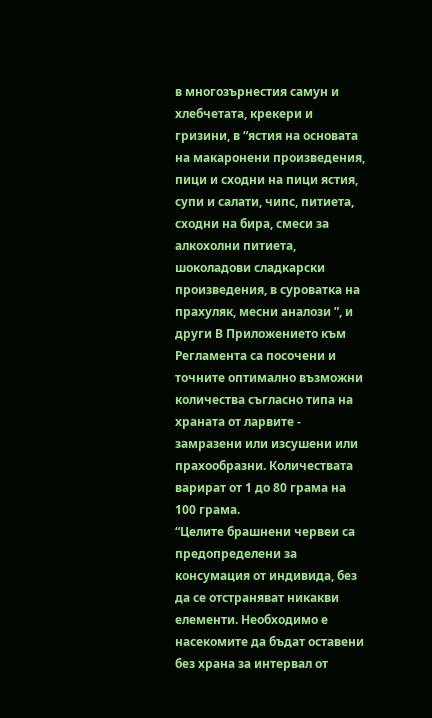в многозърнестия самун и хлебчетата, крекери и гризини, в “ястия на основата на макаронени произведения, пици и сходни на пици ястия, супи и салати, чипс, питиета, сходни на бира, смеси за алкохолни питиета, шоколадови сладкарски произведения, в суроватка на прахуляк, месни аналози ”, и други В Приложението към Регламента са посочени и точните оптимално възможни количества съгласно типа на храната от ларвите - замразени или изсушени или прахообразни. Количествата варират от 1 до 80 грама на 100 грама.
“Целите брашнени червеи са предопределени за консумация от индивида, без да се отстраняват никакви елементи. Необходимо е насекомите да бъдат оставени без храна за интервал от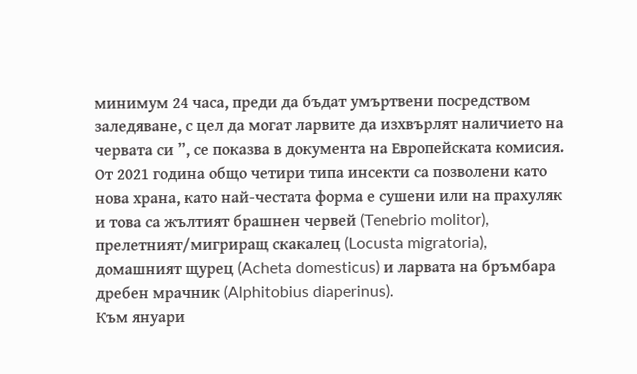минимум 24 часа, преди да бъдат умъртвени посредством заледяване, с цел да могат ларвите да изхвърлят наличието на червата си ”, се показва в документа на Европейската комисия.
От 2021 година общо четири типа инсекти са позволени като нова храна, като най-честата форма е сушени или на прахуляк и това са жълтият брашнен червей (Tenebrio molitor), прелетният/мигриращ скакалец (Locusta migratoria), домашният щурец (Acheta domesticus) и ларвата на бръмбара дребен мрачник (Alphitobius diaperinus).
Към януари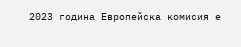2023 година Европейска комисия е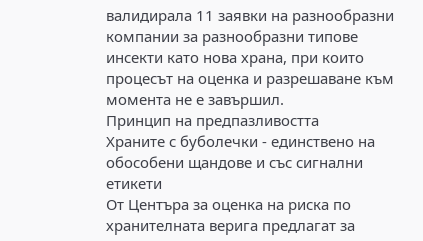валидирала 11 заявки на разнообразни компании за разнообразни типове инсекти като нова храна, при които процесът на оценка и разрешаване към момента не е завършил.
Принцип на предпазливостта
Храните с буболечки - единствено на обособени щандове и със сигнални етикети
От Центъра за оценка на риска по хранителната верига предлагат за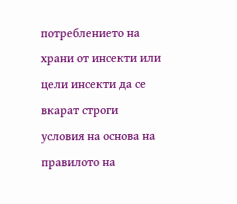потреблението на храни от инсекти или цели инсекти да се вкарат строги условия на основа на правилото на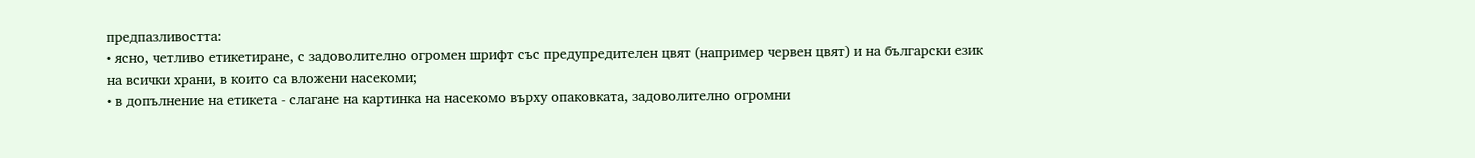предпазливостта:
• ясно, четливо етикетиране, с задоволително огромен шрифт със предупредителен цвят (например червен цвят) и на български език на всички храни, в които са вложени насекоми;
• в допълнение на етикета - слагане на картинка на насекомо върху опаковката, задоволително огромни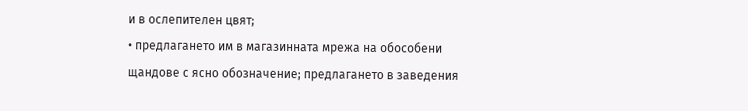и в ослепителен цвят;
• предлагането им в магазинната мрежа на обособени щандове с ясно обозначение; предлагането в заведения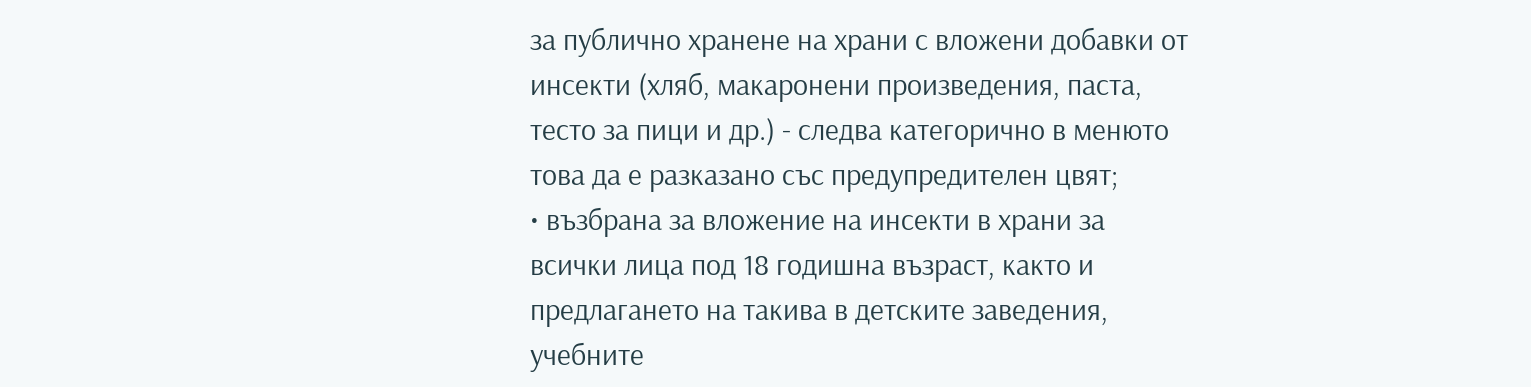за публично хранене на храни с вложени добавки от инсекти (хляб, макаронени произведения, паста, тесто за пици и др.) - следва категорично в менюто това да е разказано със предупредителен цвят;
• възбрана за вложение на инсекти в храни за всички лица под 18 годишна възраст, както и предлагането на такива в детските заведения, учебните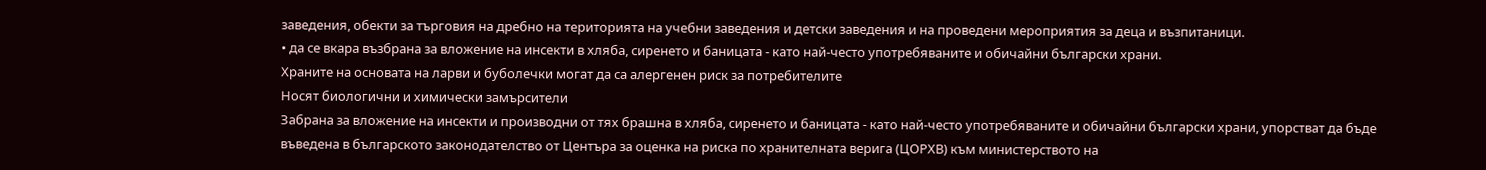заведения, обекти за търговия на дребно на територията на учебни заведения и детски заведения и на проведени мероприятия за деца и възпитаници.
• да се вкара възбрана за вложение на инсекти в хляба, сиренето и баницата - като най-често употребяваните и обичайни български храни.
Храните на основата на ларви и буболечки могат да са алергенен риск за потребителите
Носят биологични и химически замърсители
Забрана за вложение на инсекти и производни от тях брашна в хляба, сиренето и баницата - като най-често употребяваните и обичайни български храни, упорстват да бъде въведена в българското законодателство от Центъра за оценка на риска по хранителната верига (ЦОРХВ) към министерството на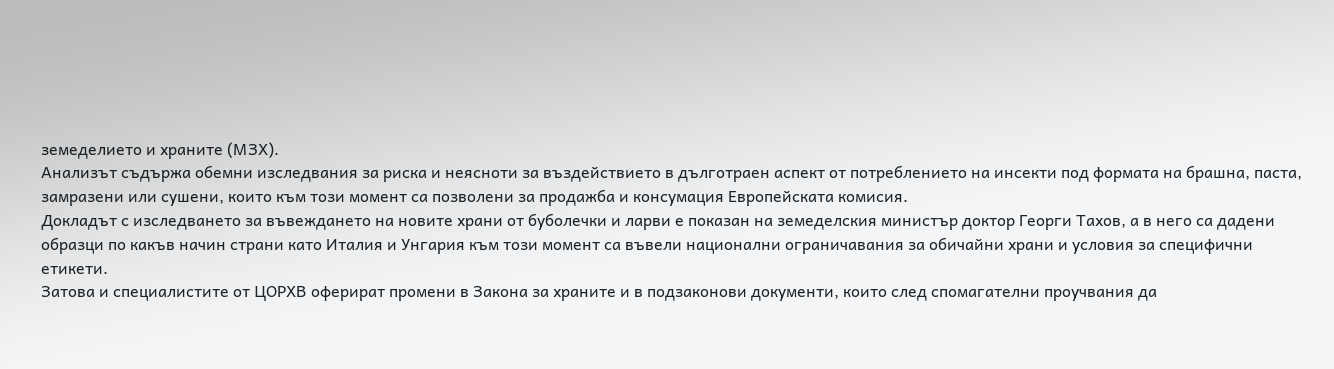земеделието и храните (МЗХ).
Анализът съдържа обемни изследвания за риска и неясноти за въздействието в дълготраен аспект от потреблението на инсекти под формата на брашна, паста, замразени или сушени, които към този момент са позволени за продажба и консумация Европейската комисия.
Докладът с изследването за въвеждането на новите храни от буболечки и ларви е показан на земеделския министър доктор Георги Тахов, а в него са дадени образци по какъв начин страни като Италия и Унгария към този момент са въвели национални ограничавания за обичайни храни и условия за специфични етикети.
Затова и специалистите от ЦОРХВ оферират промени в Закона за храните и в подзаконови документи, които след спомагателни проучвания да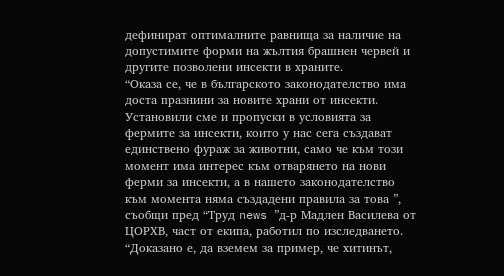дефинират оптималните равнища за наличие на допустимите форми на жълтия брашнен червей и другите позволени инсекти в храните.
“Оказа се, че в българското законодателство има доста празнини за новите храни от инсекти. Установили сме и пропуски в условията за фермите за инсекти, които у нас сега създават единствено фураж за животни, само че към този момент има интерес към отварянето на нови ферми за инсекти, а в нашето законодателство към момента няма създадени правила за това ”, съобщи пред “Труд news ”д-р Мадлен Василева от ЦОРХВ, част от екипа, работил по изследването. “Доказано е, да вземем за пример, че хитинът,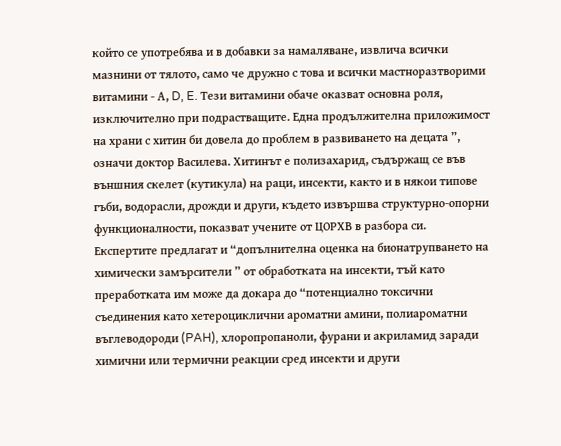който се употребява и в добавки за намаляване, извлича всички мазнини от тялото, само че дружно с това и всички мастноразтворими витамини - А, D, E. Тези витамини обаче оказват основна роля, изключително при подрастващите. Една продължителна приложимост на храни с хитин би довела до проблем в развиването на децата ”, означи доктор Василева. Хитинът е полизахарид, съдържащ се във външния скелет (кутикула) на раци, инсекти, както и в някои типове гъби, водорасли, дрожди и други, където извършва структурно-опорни функционалности, показват учените от ЦОРХВ в разбора си.
Експертите предлагат и “допълнителна оценка на бионатрупването на химически замърсители ” от обработката на инсекти, тъй като преработката им може да докара до “потенциално токсични съединения като хетероциклични ароматни амини, полиароматни въглеводороди (PAH), хлоропропаноли, фурани и акриламид заради химични или термични реакции сред инсекти и други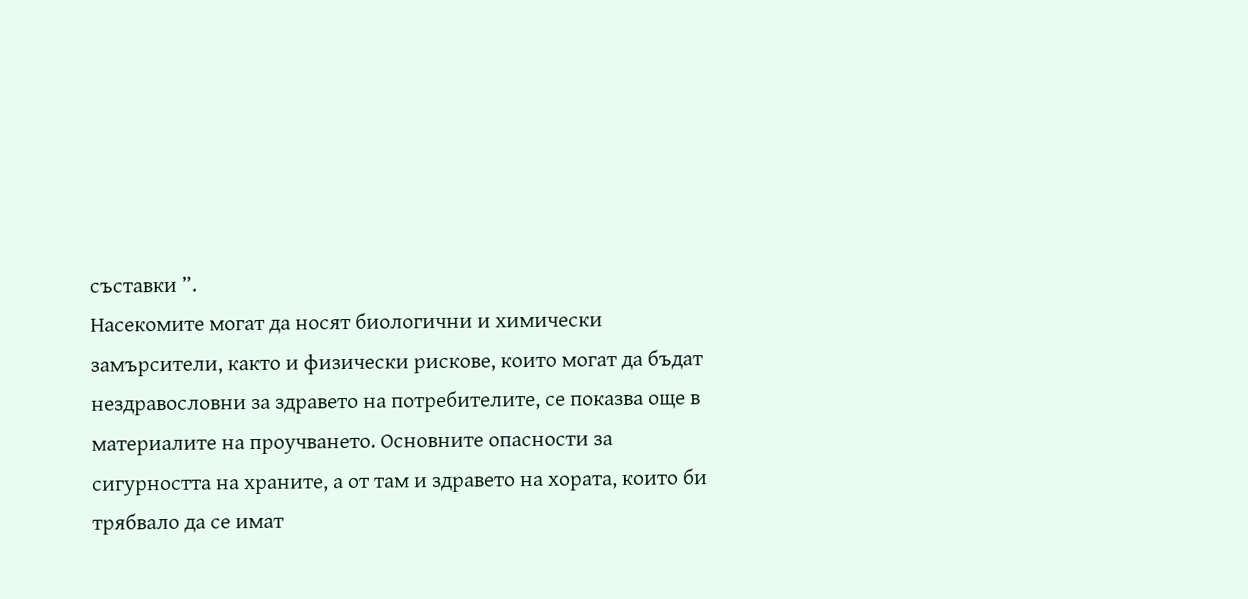съставки ”.
Насекомите могат да носят биологични и химически замърсители, както и физически рискове, които могат да бъдат нездравословни за здравето на потребителите, се показва още в материалите на проучването. Основните опасности за сигурността на храните, а от там и здравето на хората, които би трябвало да се имат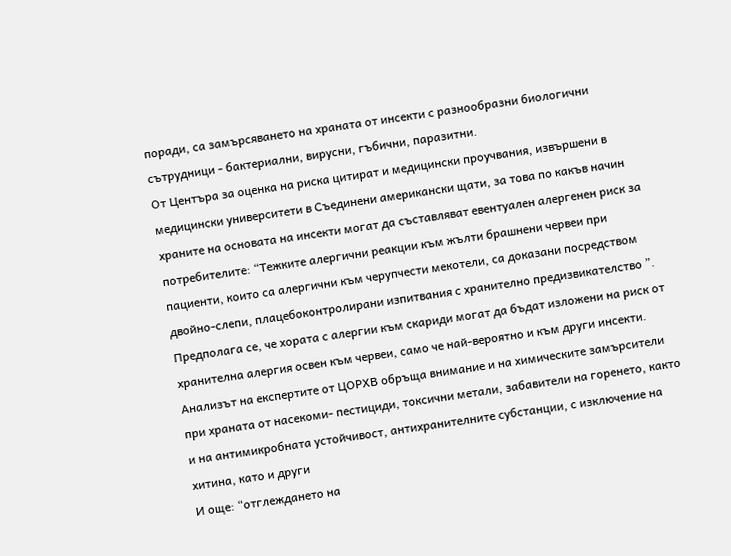поради, са замърсяването на храната от инсекти с разнообразни биологични сътрудници - бактериални, вирусни, гъбични, паразитни.
От Центъра за оценка на риска цитират и медицински проучвания, извършени в медицински университети в Съединени американски щати, за това по какъв начин храните на основата на инсекти могат да съставляват евентуален алергенен риск за потребителите: “Тежките алергични реакции към жълти брашнени червеи при пациенти, които са алергични към черупчести мекотели, са доказани посредством двойно-слепи, плацебоконтролирани изпитвания с хранително предизвикателство ”. Предполага се, че хората с алергии към скариди могат да бъдат изложени на риск от хранителна алергия освен към червеи, само че най-вероятно и към други инсекти.
Анализът на експертите от ЦОРХВ обръща внимание и на химическите замърсители при храната от насекоми- пестициди, токсични метали, забавители на горенето, както и на антимикробната устойчивост, антихранителните субстанции, с изключение на хитина, като и други
И още: “отглеждането на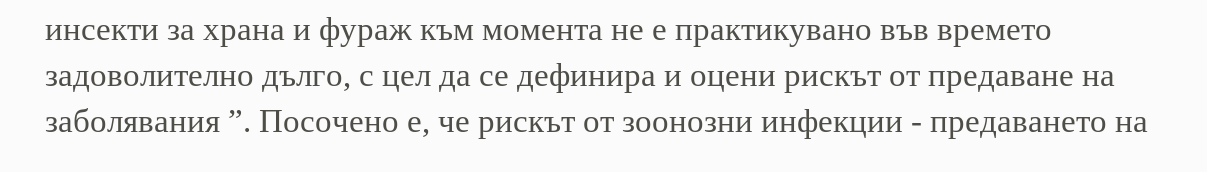инсекти за храна и фураж към момента не е практикувано във времето задоволително дълго, с цел да се дефинира и оцени рискът от предаване на заболявания ”. Посочено е, че рискът от зоонозни инфекции - предаването на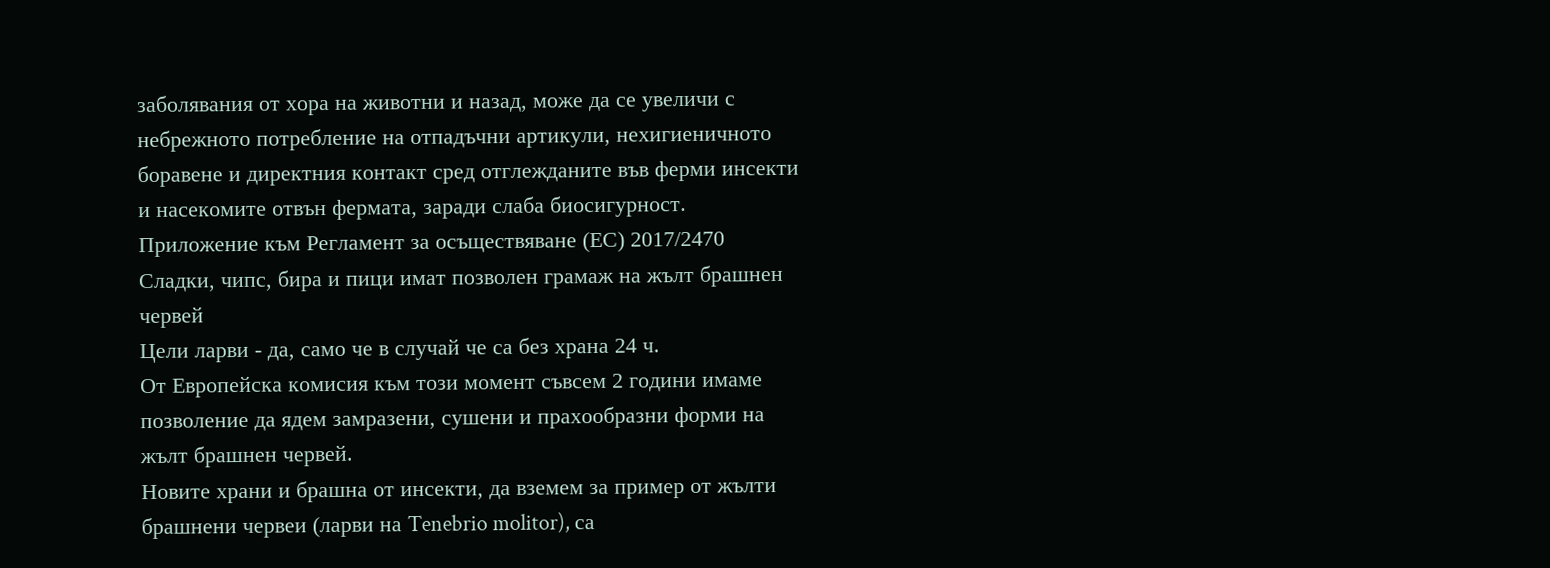заболявания от хора на животни и назад, може да се увеличи с небрежното потребление на отпадъчни артикули, нехигиеничното боравене и директния контакт сред отглежданите във ферми инсекти и насекомите отвън фермата, заради слаба биосигурност.
Приложение към Регламент за осъществяване (ЕС) 2017/2470
Сладки, чипс, бира и пици имат позволен грамаж на жълт брашнен червей
Цели ларви - да, само че в случай че са без храна 24 ч.
От Европейска комисия към този момент съвсем 2 години имаме позволение да ядем замразени, сушени и прахообразни форми на жълт брашнен червей.
Новите храни и брашна от инсекти, да вземем за пример от жълти брашнени червеи (ларви на Tenebrio molitor), са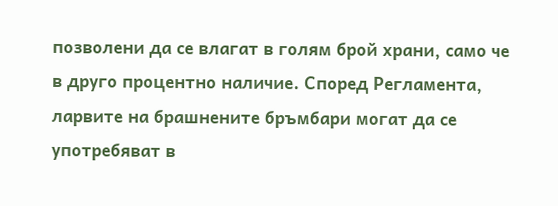позволени да се влагат в голям брой храни, само че в друго процентно наличие. Според Регламента, ларвите на брашнените бръмбари могат да се употребяват в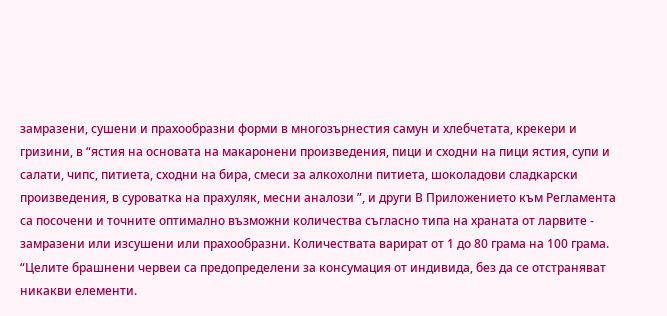замразени, сушени и прахообразни форми в многозърнестия самун и хлебчетата, крекери и гризини, в “ястия на основата на макаронени произведения, пици и сходни на пици ястия, супи и салати, чипс, питиета, сходни на бира, смеси за алкохолни питиета, шоколадови сладкарски произведения, в суроватка на прахуляк, месни аналози ”, и други В Приложението към Регламента са посочени и точните оптимално възможни количества съгласно типа на храната от ларвите - замразени или изсушени или прахообразни. Количествата варират от 1 до 80 грама на 100 грама.
“Целите брашнени червеи са предопределени за консумация от индивида, без да се отстраняват никакви елементи.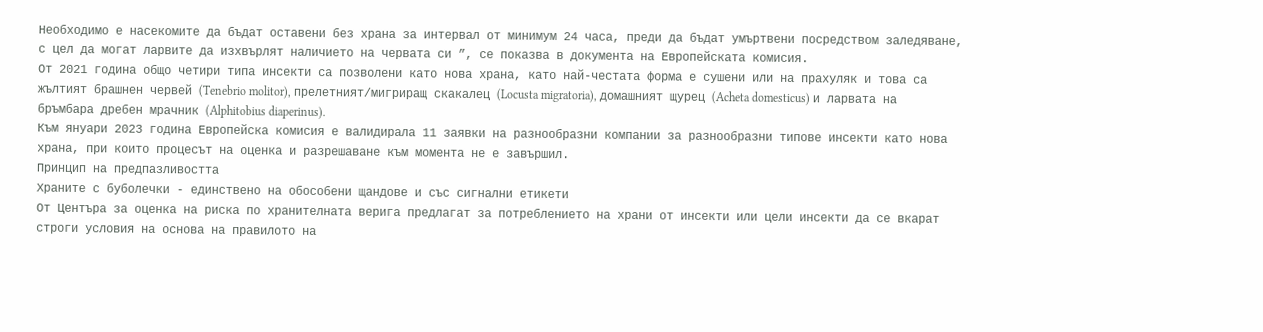Необходимо е насекомите да бъдат оставени без храна за интервал от минимум 24 часа, преди да бъдат умъртвени посредством заледяване, с цел да могат ларвите да изхвърлят наличието на червата си ”, се показва в документа на Европейската комисия.
От 2021 година общо четири типа инсекти са позволени като нова храна, като най-честата форма е сушени или на прахуляк и това са жълтият брашнен червей (Tenebrio molitor), прелетният/мигриращ скакалец (Locusta migratoria), домашният щурец (Acheta domesticus) и ларвата на бръмбара дребен мрачник (Alphitobius diaperinus).
Към януари 2023 година Европейска комисия е валидирала 11 заявки на разнообразни компании за разнообразни типове инсекти като нова храна, при които процесът на оценка и разрешаване към момента не е завършил.
Принцип на предпазливостта
Храните с буболечки - единствено на обособени щандове и със сигнални етикети
От Центъра за оценка на риска по хранителната верига предлагат за потреблението на храни от инсекти или цели инсекти да се вкарат строги условия на основа на правилото на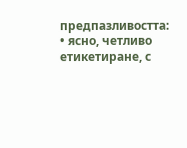предпазливостта:
• ясно, четливо етикетиране, с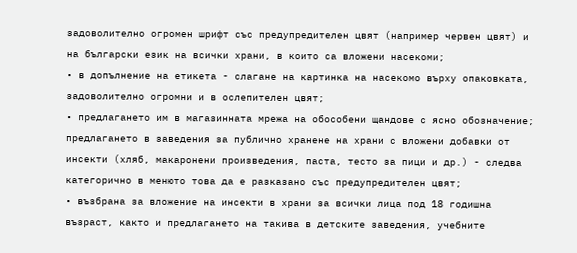задоволително огромен шрифт със предупредителен цвят (например червен цвят) и на български език на всички храни, в които са вложени насекоми;
• в допълнение на етикета - слагане на картинка на насекомо върху опаковката, задоволително огромни и в ослепителен цвят;
• предлагането им в магазинната мрежа на обособени щандове с ясно обозначение; предлагането в заведения за публично хранене на храни с вложени добавки от инсекти (хляб, макаронени произведения, паста, тесто за пици и др.) - следва категорично в менюто това да е разказано със предупредителен цвят;
• възбрана за вложение на инсекти в храни за всички лица под 18 годишна възраст, както и предлагането на такива в детските заведения, учебните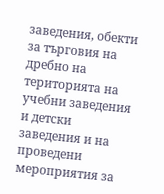заведения, обекти за търговия на дребно на територията на учебни заведения и детски заведения и на проведени мероприятия за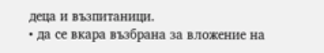деца и възпитаници.
• да се вкара възбрана за вложение на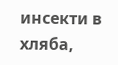инсекти в хляба,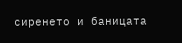сиренето и баницата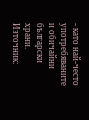- като най-често употребяваните и обичайни български храни.
Източник: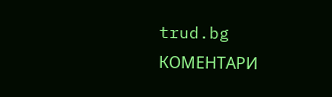trud.bg
КОМЕНТАРИ